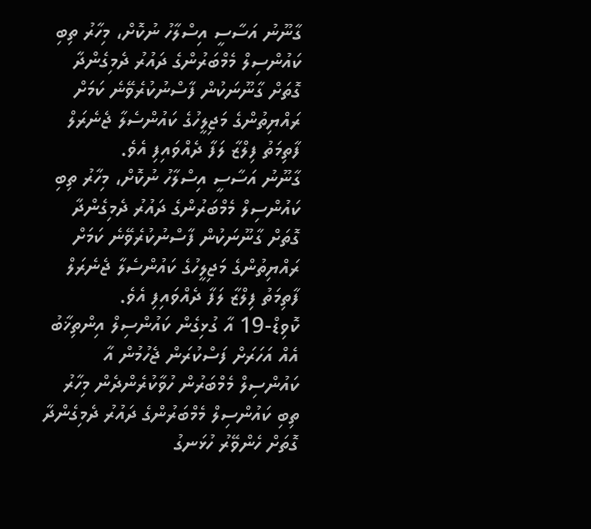ގާނޫނު އަސާސީ އިސްލާހު ނުކޮށް، މިހާރު ތިބި ކައުންސިލް މެމްބަރުންގެ ދައުރު ދެމިގެންދާ ގޮތަށް ގާނޫނަކުން ފާސްނުކުރެވޭނެ ކަމަށް ރައްޔިތުންގެ މަޖިލީހުގެ ކައުންސެލާ ޖެނެރަލް ފާތިމަތު ފިލްޒާ ލަފާ ދެއްވައިފި އެވެ.
ގާނޫނު އަސާސީ އިސްލާހު ނުކޮށް، މިހާރު ތިބި ކައުންސިލް މެމްބަރުންގެ ދައުރު ދެމިގެންދާ ގޮތަށް ގާނޫނަކުން ފާސްނުކުރެވޭނެ ކަމަށް ރައްޔިތުންގެ މަޖިލީހުގެ ކައުންސެލާ ޖެނެރަލް ފާތިމަތު ފިލްޒާ ލަފާ ދެއްވައިފި އެވެ.
ކޮވިޑް-19 އާ ގުޅިގެން ކައުންސިލް އިންތިޚާބު އެއް އަހަރަށް ފަސްކުރަން ޖެހުމުން އާ ކައުންސިލް މެމްބަރުން ހުވާކުރެންދެން މިހާރު ތިބި ކައުންސިލް މެމްބަރުންގެ ދައުރު ދެމިގެންދާ ގޮތަށް ހެންވޭރު ހުޅަނގު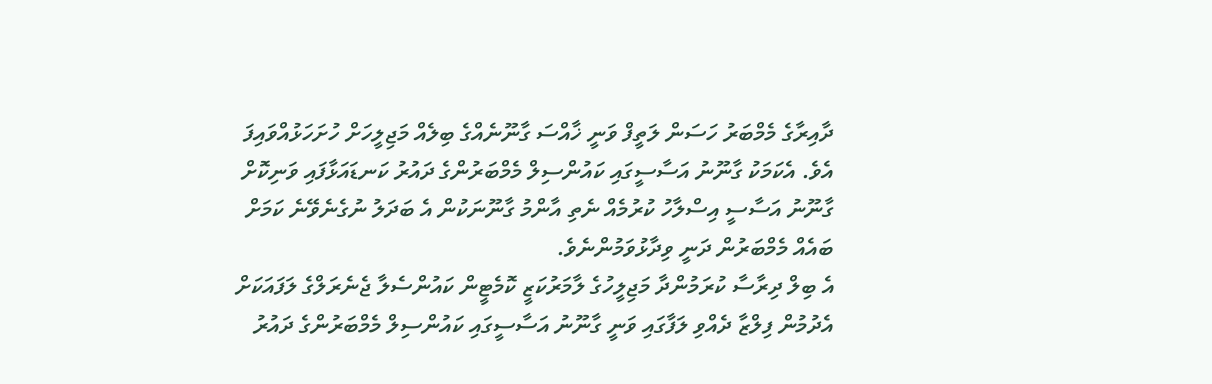ދާއިރާގެ މެމްބަރު ހަސަން ލަތީފް ވަނީ ޚާއްސަ ގާނޫނެއްގެ ބިލެއް މަޖިލީހަށް ހުށަހަޅުއްވައިފަ އެވެ. އެކަމަކު ގާނޫނު އަސާސީގައި ކައުންސިލް މެމްބަރުންގެ ދައުރު ކަނޑައަޅާފައި ވަނިކޮށް ގާނޫނު އަސާސީ އިސްލާހު ކުރުމެއް ނެތި އާންމު ގާނޫނަކުން އެ ބަދަލު ނުގެނެވޭނެ ކަމަށް ބައެއް މެމްބަރުން ދަނީ ވިދާޅުވަމުންނެވެ.
އެ ބިލް ދިރާސާ ކުރަމުންދާ މަޖިލީހުގެ ލާމަރުކަޒީ ކޮމެޓީން ކައުންސެލާ ޖެނެރަލްގެ ލަފައަކަށް އެދުމުން ފިލްޒާ ދެއްވި ލަފާގައި ވަނީ ގާނޫނު އަސާސީގައި ކައުންސިލް މެމްބަރުންގެ ދައުރު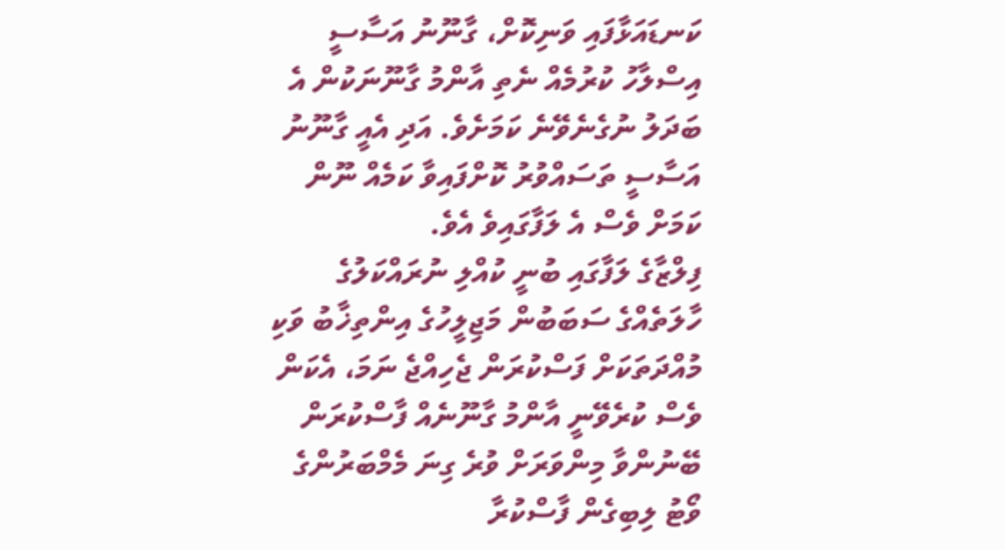ކަނޑައަޅާފައި ވަނިކޮށް، ގާނޫނު އަސާސީ އިސްލާހު ކުރުމެއް ނެތި އާންމު ގާނޫނަކުން އެ ބަދަލު ނުގެނެވޭނެ ކަމަށެވެ. އަދި އެއީ ގާނޫނު އަސާސީ ތަސައްވުރު ކޮށްފައިވާ ކަމެއް ނޫން ކަމަށް ވެސް އެ ލަފާގައިވެ އެވެ.
ފިލްޒާގެ ލަފާގައި ބުނީ ކުއްލި ނުރައްކަލުގެ ހާލަތެއްގެ ސަބަބުން މަޖިލީހުގެ އިންތިޚާބު ވަކި މުއްދަތަކަށް ފަސްކުރަން ޖެހިއްޖެ ނަމަ، އެކަން ވެސް ކުރެވޭނީ އާންމު ގާނޫނެއް ފާސްކުރަން ބޭނުންވާ މިންވަރަށް ވުރެ ގިނަ މެމްބަރުންގެ ވޯޓު ލިބިގެން ފާސްކުރާ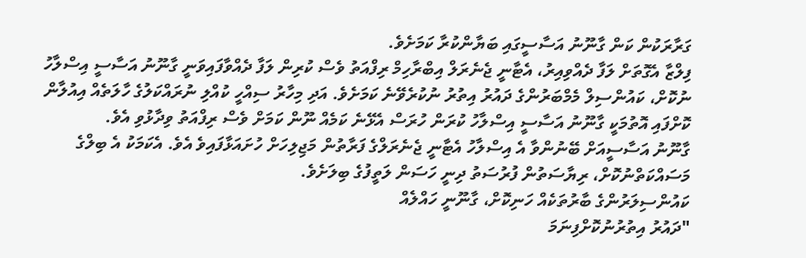ގަރާރަކުން ކަން ގާނޫނު އަސާސީގައި ބަޔާންކުރާ ކަމަށެވެ.
ފިލްޒާ އެގޮތަށް ލަފާ ދެއްވިއިރު، އެޓާނީ ޖެނެރަލް އިބްރާހިމް ރިފްއަތު ވެސް ކުރިން ލަފާ ދެއްވާފައިވަނީ ގާނޫނު އަސާސީ އިސްލާހު ނުކޮށް، ކައުންސިލް މެމްބަރުންގެ ދައުރު އިތުރު ނުކުރެވޭނެ ކަމަށެވެ. އަދި މިހާރު ސިއްހީ ކުއްލި ނުރައްކަލުގެ ހާލަތެއް އިއުލާން ކޮށްފައި އޮތުމަކީ ގާނޫނު އަސާސީ އިސްލާހު ކުރަން ހުރަސް އެޅޭނެ ކަމެއް ނޫން ކަމަށް ވެސް ރިފްއަތު ވިދާޅުވި އެވެ.
ގާނޫނު އަސާސީއަށް ބޭނުންވާ އެ އިސްލާހު އެޓާނީ ޖެނެރަލްގެ ފަރާތުން މަޖިލިހަށް ހުށައަޅާފައިވެ އެވެ. އެކަމަކު އެ ބިލްގެ މަސައްކަތްނުކޮށް، ރިޔާސަތުން ފުރުސަތު ދިނީ ހަސަން ލަތީފުގެ ބިލަށެވެ.
ކައުންސިލަރުންގެ ބާރުތަކެއް ހަނިކޮށް، ގާނޫނީ ހައްލެއް
"ދައުރު އިތުރުނުކޮށްފިނަމަ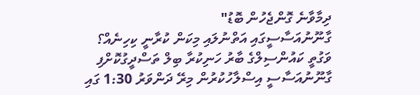ދިމާވާނެ ގޮންޖެހުން ބޮޑު"
ގާނޫނުއަސާސީގައި އަތްނުލައި މިކަން ކުރާނީ ކިހިނެއް؟
ވަގުތީ ކައުންސިލްގެ ބާރު ހަނިކުރާ ބިލް ތަސްދީގުކޮށްފި
ގާނޫނުއަސާސީ އިސްލާހުކުރުން މިރޭ ދަންވަރު 1:30 ގައި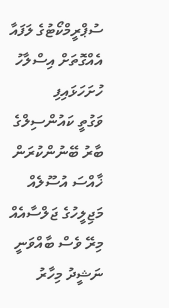ސުޕްރީމްކޯޓުގެ ލަފައާ އެއްގޮތަށް އިސްލާހު ހުށަހަޅައިފި
ވަގުތީ ކައުންސިލްގެ ބާރު ބޭނުންކުރަން ޚާއްސަ އުސޫލެއް
މަޖިލީހުގެ ޖަލްސާއެއް މިރޭ ވެސް ބާއްވަނީ
ނަޝީދު މިހާރު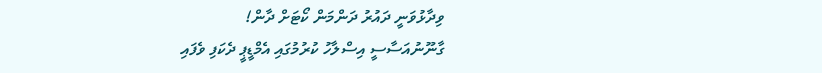ވިދާޅުވަނީ ދައުރު ދަންމަން ކޯޓަށް ދާން!
ގާނޫނުއަސާސީ އިސްލާހު ކުރުމުގައި އެމްޑީޕީ ދެކަފި ވެފައި